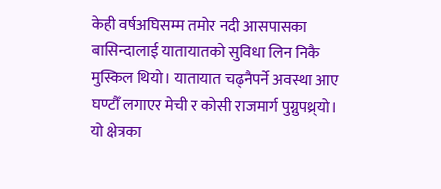केही वर्षअघिसम्म तमोर नदी आसपासका बासिन्दालाई यातायातको सुविधा लिन निकै मुस्किल थियो। यातायात चढ्नैपर्ने अवस्था आए घण्टौँ लगाएर मेची र कोसी राजमार्ग पुग्नुपथ्र्यो। यो क्षेत्रका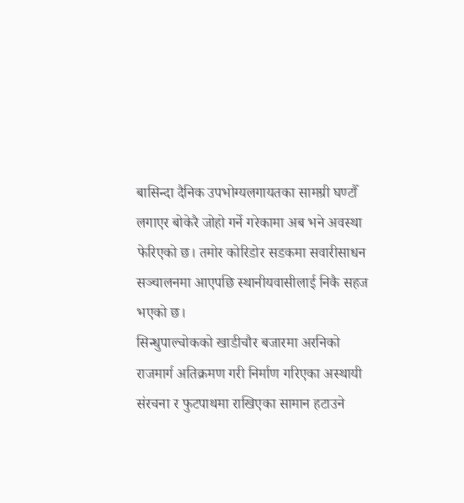बासिन्दा दैनिक उपभोग्यलगायतका सामग्री घण्टौँ लगाएर बोकेरै जोहो गर्ने गरेकामा अब भने अवस्था फेरिएको छ। तमोर कोरिडोर सडकमा सवारीसाधन सञ्चालनमा आएपछि स्थानीयवासीलाई निकै सहज भएको छ।
सिन्धुपाल्चोकको खाडीचौर बजारमा अरनिको राजमार्ग अतिक्रमण गरी निर्माण गरिएका अस्थायी संरचना र फुटपाथमा राखिएका सामान हटाउने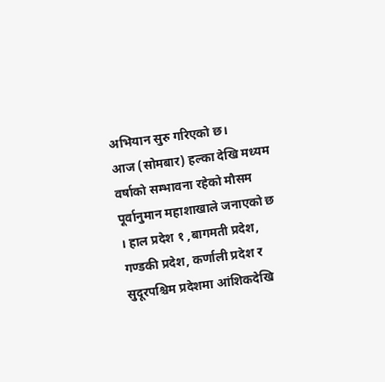अभियान सुरु गरिएको छ।
आज (सोमबार) हल्का देखि मध्यम वर्षाको सम्भावना रहेको मौसम पूर्वानुमान महाशाखाले जनाएको छ । हाल प्रदेश १ ,बागमती प्रदेश, गण्डकी प्रदेश, कर्णाली प्रदेश र सुदूरपश्चिम प्रदेशमा आंशिकदेखि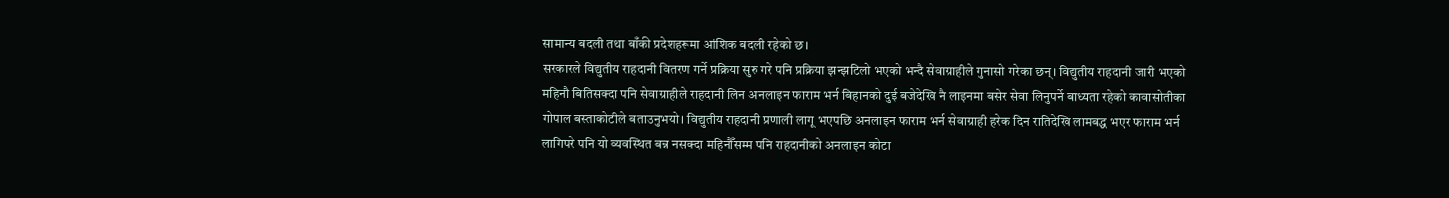सामान्य बदली तथा बाँकी प्रदेशहरूमा आंशिक बदली रहेको छ।
सरकारले विद्युतीय राहदानी वितरण गर्ने प्रक्रिया सुरु गरे पनि प्रक्रिया झन्झटिलो भएको भन्दै सेवाग्राहीले गुनासो गरेका छन्। विद्युतीय राहदानी जारी भएको महिनौ बितिसक्दा पनि सेवाग्राहीले राहदानी लिन अनलाइन फाराम भर्न बिहानको दुई बजेदेखि नै लाइनमा बसेर सेवा लिनुपर्ने बाध्यता रहेको कावासोतीका गोपाल बस्ताकोटीले बताउनुभयो। विद्युतीय राहदानी प्रणाली लागू भएपछि अनलाइन फाराम भर्न सेवाग्राही हरेक दिन रातिदेखि लामबद्ध भएर फाराम भर्न लागिपरे पनि यो व्यवस्थित बन्न नसक्दा महिनौँसम्म पनि राहदानीको अनलाइन कोटा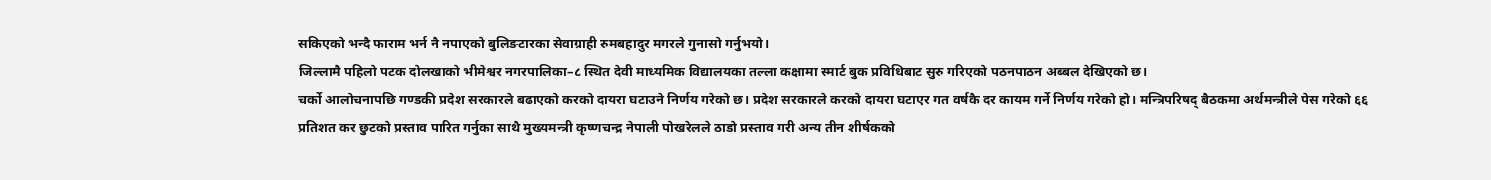सकिएको भन्दै फाराम भर्न नै नपाएको बुलिङटारका सेवाग्राही रुमबहादुर मगरले गुनासो गर्नुभयो।
जिल्लामै पहिलो पटक दोलखाको भीमेश्वर नगरपालिका–८ स्थित देवी माध्यमिक विद्यालयका तल्ला कक्षामा स्मार्ट बुक प्रविधिबाट सुरु गरिएको पठनपाठन अब्बल देखिएको छ।
चर्को आलोचनापछि गण्डकी प्रदेश सरकारले बढाएको करको दायरा घटाउने निर्णय गरेको छ। प्रदेश सरकारले करको दायरा घटाएर गत वर्षकै दर कायम गर्ने निर्णय गरेको हो। मन्त्रिपरिषद् बैठकमा अर्थमन्त्रीले पेस गरेको ६६ प्रतिशत कर छुटको प्रस्ताव पारित गर्नुका साथै मुख्यमन्त्री कृष्णचन्द्र नेपाली पोखरेलले ठाडो प्रस्ताव गरी अन्य तीन शीर्षकको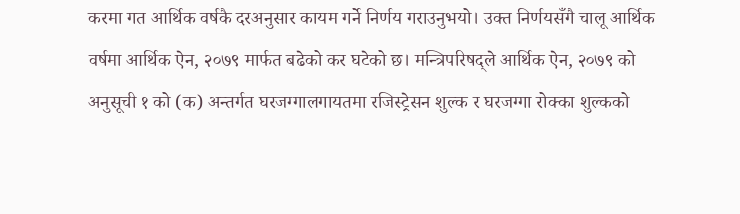करमा गत आर्थिक वर्षकै दरअनुसार कायम गर्ने निर्णय गराउनुभयो। उक्त निर्णयसँगै चालू आर्थिक वर्षमा आर्थिक ऐन, २०७९ मार्फत बढेको कर घटेको छ। मन्त्रिपरिषद्ले आर्थिक ऐन, २०७९ को अनुसूची १ को (क) अन्तर्गत घरजग्गालगायतमा रजिस्ट्रेसन शुल्क र घरजग्गा रोक्का शुल्कको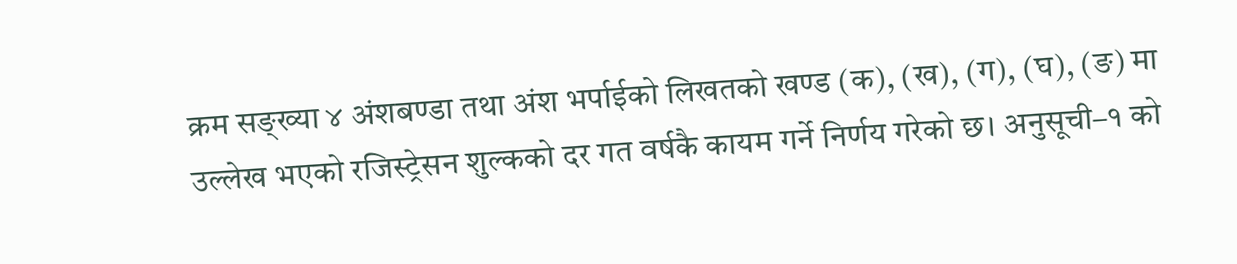क्रम सङ्ख्या ४ अंशबण्डा तथा अंश भर्पाईको लिखतको खण्ड (क), (ख), (ग), (घ), (ङ) मा उल्लेख भएको रजिस्ट्रेसन शुल्कको दर गत वर्षकै कायम गर्ने निर्णय गरेको छ। अनुसूची–१ को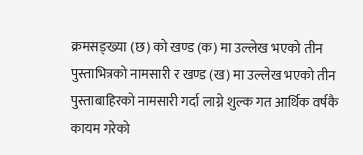क्रमसङ्ख्या (छ) को खण्ड (क) मा उल्लेख भएको तीन पुस्ताभित्रको नामसारी र खण्ड (ख) मा उल्लेख भएको तीन पुस्ताबाहिरको नामसारी गर्दा लाग्ने शुल्क गत आर्थिक वर्षकै कायम गरेको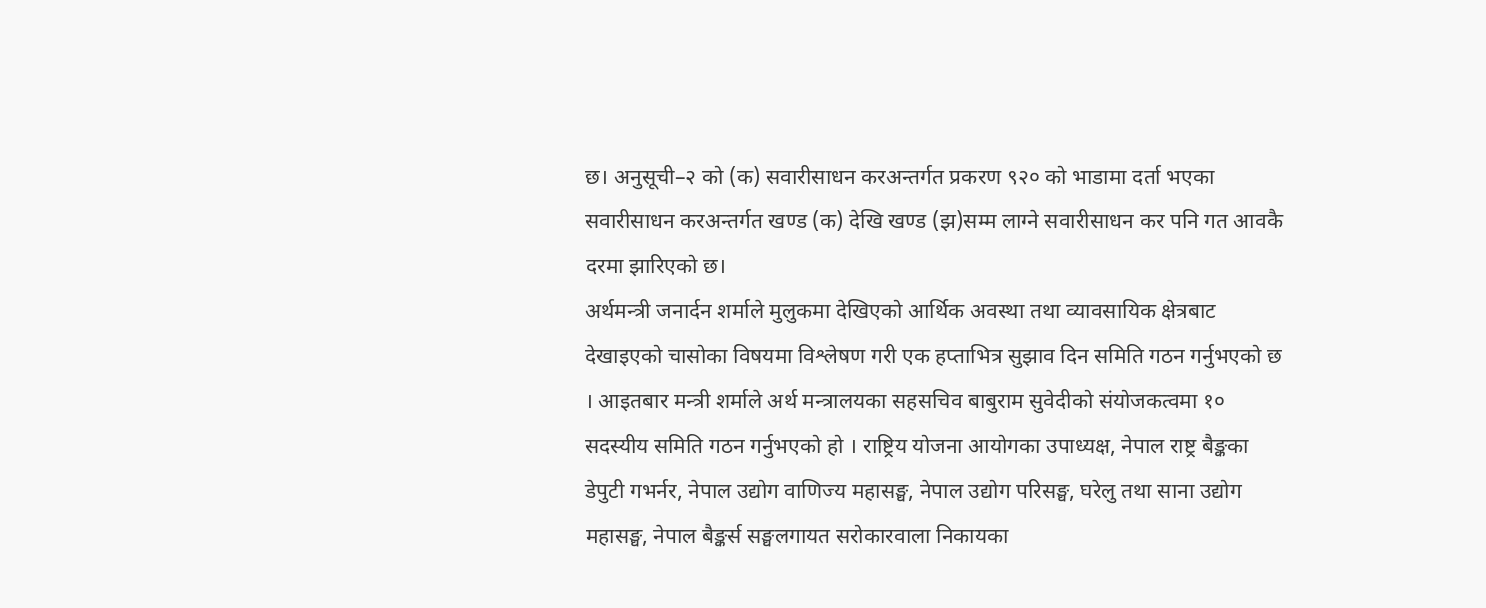छ। अनुसूची–२ को (क) सवारीसाधन करअन्तर्गत प्रकरण ९२० को भाडामा दर्ता भएका सवारीसाधन करअन्तर्गत खण्ड (क) देखि खण्ड (झ)सम्म लाग्ने सवारीसाधन कर पनि गत आवकै दरमा झारिएको छ।
अर्थमन्त्री जनार्दन शर्माले मुलुकमा देखिएको आर्थिक अवस्था तथा व्यावसायिक क्षेत्रबाट देखाइएको चासोका विषयमा विश्लेषण गरी एक हप्ताभित्र सुझाव दिन समिति गठन गर्नुभएको छ । आइतबार मन्त्री शर्माले अर्थ मन्त्रालयका सहसचिव बाबुराम सुवेदीको संयोजकत्वमा १० सदस्यीय समिति गठन गर्नुभएको हो । राष्ट्रिय योजना आयोगका उपाध्यक्ष, नेपाल राष्ट्र बैङ्कका डेपुटी गभर्नर, नेपाल उद्योग वाणिज्य महासङ्घ, नेपाल उद्योग परिसङ्घ, घरेलु तथा साना उद्योग महासङ्घ, नेपाल बैङ्कर्स सङ्घलगायत सरोकारवाला निकायका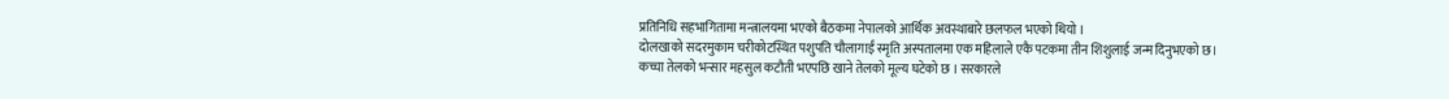प्रतिनिधि सहभागितामा मन्त्रालयमा भएको बैठकमा नेपालको आर्थिक अवस्थाबारे छलफल भएको थियो ।
दोलखाको सदरमुकाम चरीकोटस्थित पशुपति चौलागाईं स्मृति अस्पतालमा एक महिलाले एकै पटकमा तीन शिशुलाई जन्म दिनुभएको छ।
कच्चा तेलको भन्सार महसुल कटौती भएपछि खाने तेलको मूल्य घटेको छ । सरकारले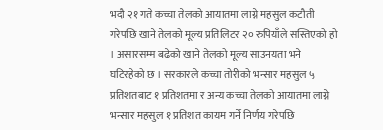भदौ २१ गते कच्चा तेलको आयातमा लाग्ने महसुल कटौती गरेपछि खाने तेलको मूल्य प्रतिलिटर २० रुपियाँले सस्तिएको हो । असारसम्म बढेको खाने तेलको मूल्य साउनयता भने घटिरहेको छ । सरकारले कच्चा तोरीको भन्सार महसुल ५ प्रतिशतबाट १ प्रतिशतमा र अन्य कच्चा तेलको आयातमा लाग्ने भन्सार महसुल १ प्रतिशत कायम गर्ने निर्णय गरेपछि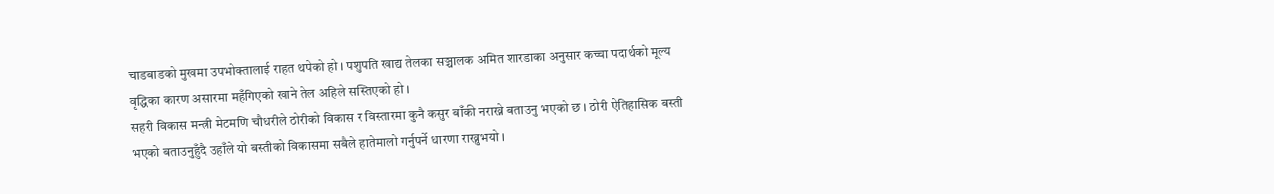चाडबाडको मुखमा उपभोक्तालाई राहत थपेको हो । पशुपति खाद्य तेलका सञ्चालक अमित शारडाका अनुसार कच्चा पदार्थको मूल्य वृद्धिका कारण असारमा महँगिएको खाने तेल अहिले सस्तिएको हो ।
सहरी विकास मन्त्री मेटमणि चौधरीले ठोरीको विकास र विस्तारमा कुनै कसुर बाँकी नराख्ने बताउनु भएको छ । ठोरी ऐतिहासिक बस्ती भएको बताउनुहुँदै उहाँले यो बस्तीको विकासमा सबैले हातेमालो गर्नुपर्ने धारणा राख्नुभयो ।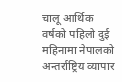चालू आर्थिक वर्षको पहिलो दुई महिनामा नेपालको अन्तर्राष्ट्रिय व्यापार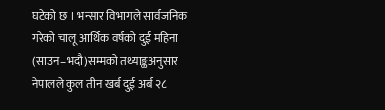घटेको छ । भन्सार विभागले सार्वजनिक गरेको चालू आर्थिक वर्षको दुई महिना (साउन–भदौ)सम्मको तथ्याङ्कअनुसार नेपालले कुल तीन खर्ब दुई अर्ब २८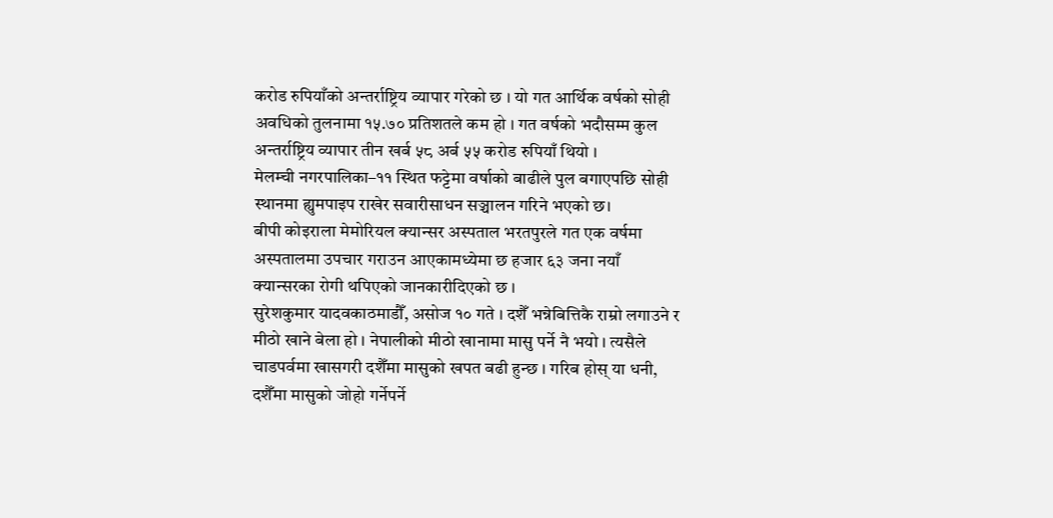करोड रुपियाँको अन्तर्राष्ट्रिय व्यापार गरेको छ । यो गत आर्थिक वर्षको सोही अवधिको तुलनामा १५.७० प्रतिशतले कम हो । गत वर्षको भदौसम्म कुल अन्तर्राष्ट्रिय व्यापार तीन खर्ब ५८ अर्ब ५५ करोड रुपियाँ थियो ।
मेलम्ची नगरपालिका–११ स्थित फट्टेमा वर्षाको बाढीले पुल बगाएपछि सोही स्थानमा ह्युमपाइप राखेर सवारीसाधन सञ्चालन गरिने भएको छ।
बीपी कोइराला मेमोरियल क्यान्सर अस्पताल भरतपुरले गत एक वर्षमा अस्पतालमा उपचार गराउन आएकामध्येमा छ हजार ६३ जना नयाँ क्यान्सरका रोगी थपिएको जानकारीदिएको छ ।
सुरेशकुमार यादवकाठमाडौँ, असोज १० गते । दशैँ भन्नेबित्तिकै राम्रो लगाउने र मीठो खाने बेला हो । नेपालीको मीठो खानामा मासु पर्ने नै भयो । त्यसैले चाडपर्वमा खासगरी दशैँमा मासुको खपत बढी हुन्छ । गरिब होस् या धनी, दशैँमा मासुको जोहो गर्नेपर्ने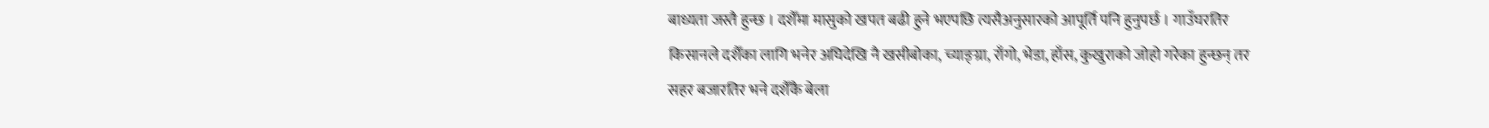बाध्यता जस्तै हुन्छ । दशैँमा मासुको खपत बढी हुने भएपछि त्यसैअनुसारको आपूर्ति पनि हुनुपर्छ । गाउँघरतिर किसानले दशैँका लागि भनेर अघिदेखि नै खसीबोका, च्याङ्ग्रा, राँगो, भेडा, हाँस, कुखुराको जोहो गरेका हुन्छन् तर सहर बजारतिर भने दशैँकै बेला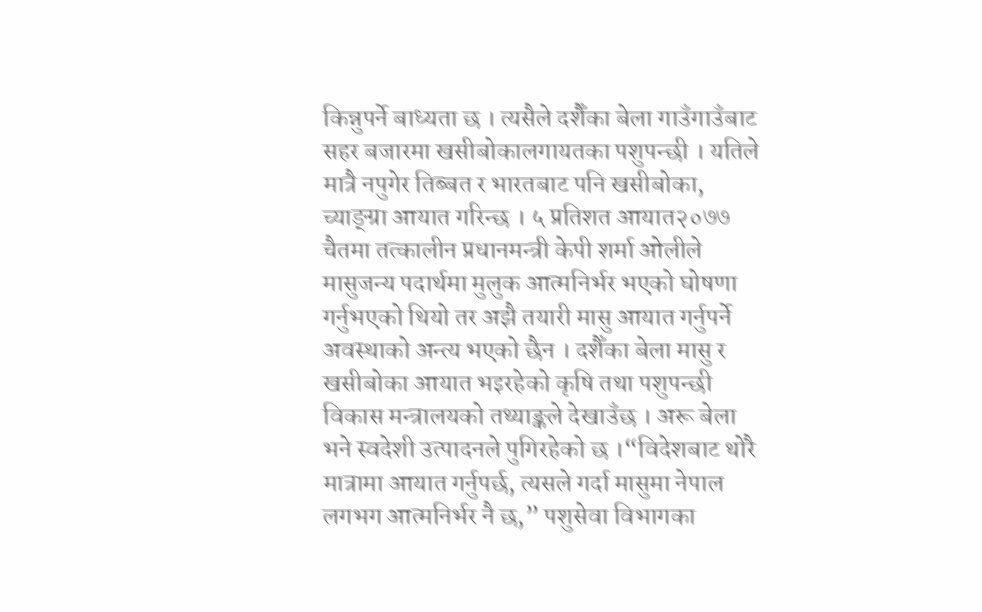किन्नुपर्ने बाध्यता छ । त्यसैले दशैँका बेला गाउँगाउँबाट सहर बजारमा खसीबोकालगायतका पशुपन्छी । यतिले मात्रै नपुगेर तिब्बत र भारतबाट पनि खसीबोका, च्याङ्ग्रा आयात गरिन्छ । ५ प्रतिशत आयात२०७७ चैतमा तत्कालीन प्रधानमन्त्री केपी शर्मा ओलीले मासुजन्य पदार्थमा मुलुक आत्मनिर्भर भएको घोषणा गर्नुभएको थियो तर अझै तयारी मासु आयात गर्नुपर्ने अवस्थाको अन्त्य भएको छैन । दशैँका बेला मासु र खसीबोका आयात भइरहेको कृषि तथा पशुपन्छी विकास मन्त्रालयको तथ्याङ्कले देखाउँछ । अरू बेला भने स्वदेशी उत्पादनले पुगिरहेको छ ।“विदेशबाट थोरै मात्रामा आयात गर्नुपर्छ, त्यसले गर्दा मासुमा नेपाल लगभग आत्मनिर्भर नै छ,” पशुसेवा विभागका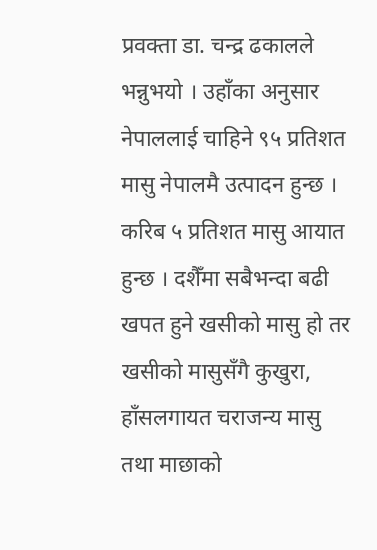प्रवक्ता डा. चन्द्र ढकालले भन्नुभयो । उहाँका अनुसार नेपाललाई चाहिने ९५ प्रतिशत मासु नेपालमै उत्पादन हुन्छ । करिब ५ प्रतिशत मासु आयात हुन्छ । दशैँमा सबैभन्दा बढी खपत हुने खसीको मासु हो तर खसीको मासुसँगै कुखुरा, हाँसलगायत चराजन्य मासु तथा माछाको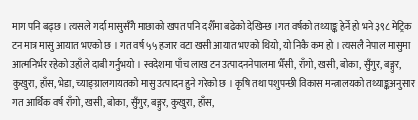माग पनि बढ्छ । त्यसले गर्दा मासुसँगै माछाको खपत पनि दशैँमा बढेको देखिन्छ ।गत वर्षको तथ्याङ्क हेर्ने हो भने ३९८ मेट्रिक टन मात्र मासु आयात भएको छ । गत वर्ष ५५ हजार वटा खसी आयात भएको थियो, यो निकै कम हो । त्यसलै नेपाल मासुमा आत्मनिर्भर रहेको उहाँले दाबी गर्नुभयो । स्वदेशमा पाँच लाख टन उत्पादननेपालमा भैँसी, राँगो, खसी, बोका, सुँगुर, बङ्गुर, कुखुरा, हाँस, भेडा, च्याङ्ग्रालगायतको मासु उत्पादन हुने गरेको छ । कृषि तथा पशुपन्छी विकास मन्त्रालयको तथ्याङ्कअनुसार गत आर्थिक वर्ष राँगो, खसी, बोका, सुँगुर, बङ्गुर, कुखुरा, हाँस,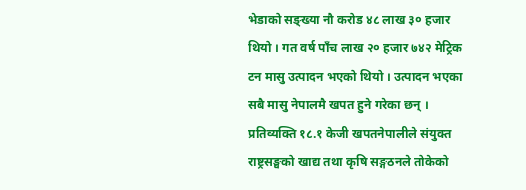भेडाको सङ्ख्या नौ करोड ४८ लाख ३० हजार थियो । गत वर्ष पाँच लाख २० हजार ७४२ मेट्रिक टन मासु उत्पादन भएको थियो । उत्पादन भएका सबै मासु नेपालमै खपत हुने गरेका छन् । प्रतिव्यक्ति १८.१ केजी खपतनेपालीले संयुक्त राष्ट्रसङ्घको खाद्य तथा कृषि सङ्गठनले तोकेको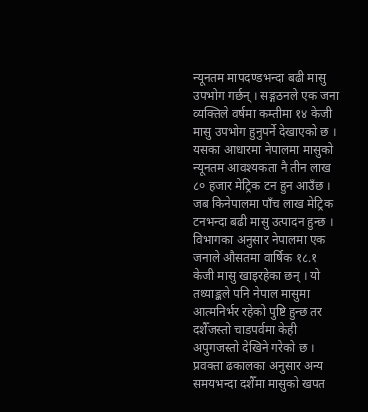न्यूनतम मापदण्डभन्दा बढी मासु उपभोग गर्छन् । सङ्गठनले एक जना व्यक्तिले वर्षमा कम्तीमा १४ केजी मासु उपभोग हुनुपर्ने देखाएको छ । यसका आधारमा नेपालमा मासुको न्यूनतम आवश्यकता नै तीन लाख ८० हजार मेट्रिक टन हुन आउँछ । जब किनेपालमा पाँच लाख मेट्रिक टनभन्दा बढी मासु उत्पादन हुन्छ । विभागका अनुसार नेपालमा एक जनाले औसतमा वार्षिक १८.१ केजी मासु खाइरहेका छन् । यो तथ्याङ्कले पनि नेपाल मासुमा आत्मनिर्भर रहेको पुष्टि हुन्छ तर दशैँजस्तो चाडपर्वमा केही अपुगजस्तो देखिने गरेको छ । प्रवक्ता ढकालका अनुसार अन्य समयभन्दा दशैँमा मासुको खपत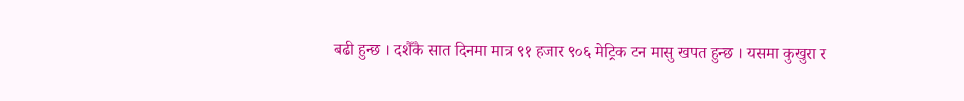बढी हुन्छ । दशैँकै सात दिनमा मात्र ९१ हजार ९०६ मेट्रिक टन मासु खपत हुन्छ । यसमा कुखुरा र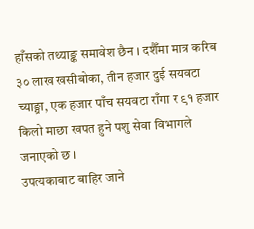हाँसको तथ्याङ्क समावेश छैन । दशैँमा मात्र करिब ३० लाख खसीबोका, तीन हजार दुई सयवटा च्याङ्ग्रा, एक हजार पाँच सयवटा राँगा र ९१ हजार किलो माछा खपत हुने पशु सेवा विभागले जनाएको छ ।
उपत्यकाबाट बाहिर जाने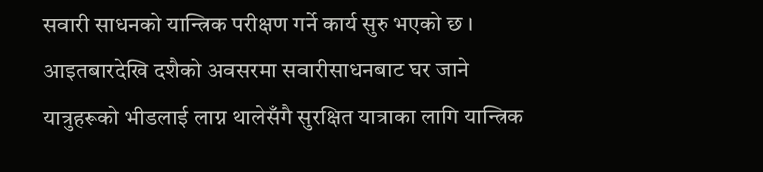सवारी साधनको यान्त्रिक परीक्षण गर्ने कार्य सुरु भएको छ । आइतबारदेखि दशैको अवसरमा सवारीसाधनबाट घर जाने यात्रुहरूको भीडलाई लाग्न थालेसँगै सुरक्षित यात्राका लागि यान्त्रिक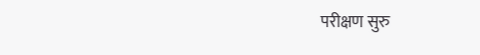परीक्षण सुरु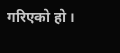गरिएको हो ।